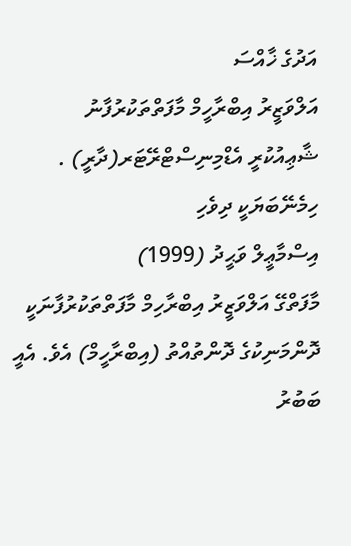އަދުގެ ޚާއްސަ
އަލްވަޒީރު އިބްރާހީމް މާފަތްތަކުރުފާނު
ޝާޢިއުކުރީ އެޑްމިނިސްޓްރޭޓަރ(ދާރީ) . ހިމެނޭބަޔަކީ ދިވެހި
އިސްމާޢީލް ވަޙީދު (1999)
މާފަތްގޭ އަލްވަޒީރު އިބްރާހިމް މާފަތްތަކުރުފާނަކީ ދޮންމަނިކުގެ ދޮންތުއްތު (އިބްރާހީމް) އެވެ. އެއީ ބަބުރު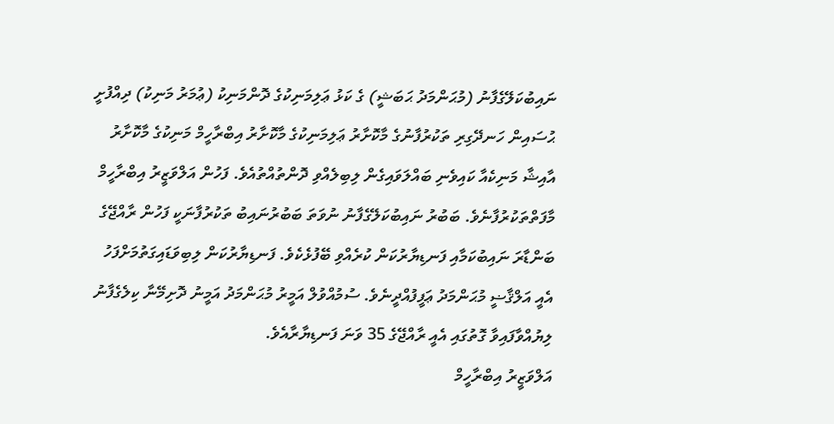ނައިބުކަލޭގެފާނު (މުޙަންމަދު ޙަބަޝީ) ގެ ކަޅު ޢަލިމަނިކުގެ ދޮންމަނިކު (ޢުމަރު މަނިކު) ދިއްފުށީ ޙުސައިން ހަނދޭގިރި ތަކުރުފާނުގެ މާކޮށާރު ޢަލިމަނިކުގެ މާކޮށާރު އިބްރާހީމް މަނިކުގެ މާކޮށާރު އާއިޝާ މަނިކެއާ ކައިވެނި ބައްލަވައިގެން ލިބިލެއްވި ދޮންތުއްތުއެވެ. ފަހުން އަލްވަޒީރު އިބްރާހީމް މާފަތްތަކުރުފާނެވެ. ބަބުރު ނައިބުކަލޭގެފާނު ނުވަތަ ބަބުރުނައިބު ތަކުރުފާނަކީ ފަހުން ރާއްޖޭގެ ބަންޑާރަ ނައިބުކަމާއި ފަނޑިޔާރުކަން ކުރެއްވި ބޭފުޅެކެވެ. ފަނޑިޔާރުކަން ލިބިވަޑައިގަތުމަށްފަހު އެއީ އަލްޤާޟީ މުޙަންމަދު ޢަފީފުއްދީނެވެ. ސުމުއްވުލް އަމީރު މުޙަންމަދު އަމީނު ދޮށިމޭނާ ކިލެގެފާނު ލިޔުއްވާފައިވާ ގޮތުގައި އެއީ ރާއްޖޭގެ 35 ވަނަ ފަނޑިޔާރާއެވެ.
އަލްވަޒީރު އިބްރާހީމް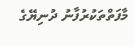މާފަތްތަކުރުފާނު ދުނިޔޭގެ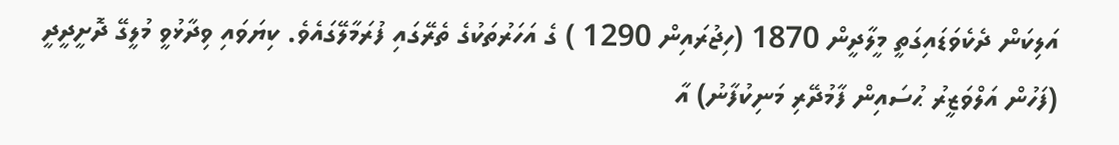އަލިކަން ދެކެވަޑައިގަތީ މީލާދީން 1870 (ހިޖުރައިން 1290 ) ގެ އަހަރުތަކުގެ ތެރޭގައި ފުރަމާލޭގައެވެ. ކިޔަވައި ވިދާޅުވީ މުލީގޭ ދޮށީދީދީ (ފަހުން އަލްވަޒީރު ޙުސައިން ފާމުދޭރި މަނިކުފާނު) އާ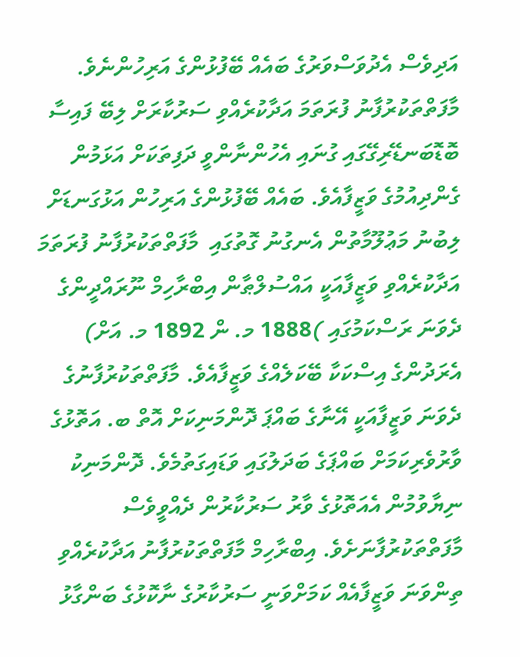އަދިވެސް އެދުވަސްވަރުގެ ބައެއް ބޭފުޅުންގެ އަރިހުންނެވެ. މާފަތްތަކުރުފާނު ފުރަތަމަ އަދާކުރެއްވި ސަރުކާރަށް ލިބޭ ފައިސާ ބޮޑޮބަނޑޭރިގޭގައި ގުނައި އެހުންނާންވީ ދަފިތަކަށް އަޅަމުން ގެންދިއުމުގެ ވަޒީފާއެވެ. ބައެއް ބޭފުޅުންގެ އަރިހުން އަޅުގަނޑަށް ލިބުނު މަޢުލޫމާތުން އެނގުނު ގޮތުގައި  މާފަތްތަކުރުފާނު ފުރަތަމަ އަދާކުރެއްވި ވަޒީފާއަކީ އައްސުލްޠާން އިބްރާހިމް ނޫރައްދީންގެ ދެވަނަ ރަސްކަމުގައި )1888 މ. ން 1892 މ. އަށް) އެރަދުންގެ އިސްކަކާ ބޭކަލެއްގެ ވަޒީފާއެވެ. މާފަތްތަކުރުފާނުގެ ދެވަނަ ވަޒީފާއަކީ އޭނާގެ ބައްޕަ ދޮންމަނިކަށް އޮތް ބ. އަތޮޅުގެ ވާރުވެރިކަމަށް ބައްޕަގެ ބަދަލުގައި ވަޑައިގަތުމެވެ. ދޮންމަނިކު ނިޔާވުމުން އެއަތޮޅުގެ ވާރު ސަރުކާރުން ދެއްވީވެސް މާފަތްތަކުރުފާނަށެވެ. އިބްރާހިމް މާފަތްތަކުރުފާނު އަދާކުރެއްވި ތިންވަނަ ވަޒީފާއެއް ކަމަށްވަނީ ސަރުކާރުގެ ނާކޮޅުގެ ބަންގާޅު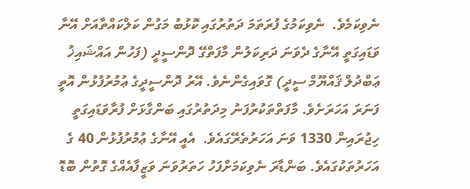ނެވިކަމެވެ.  ނެވިކަމުގެ ފުރަތަމަ ދަތުރުގައި ކޮޅުބު މަގުން ކަލްކައްތާއަށް އޭނާ ވަޑައިގަތީ އޭނާގެ ދެވަނަ ދަރިކަލުން މާފަތްގޭ ދޮންސީދީ (ފަހުން އައްޝައިޚު ޢަބްދުލް ޤައްޔޫމް ސީދީ) ގޮވައިގެންނެވެ. އޭރު ދޮންސީދީގެ ޢުމުރުފުޅުން އޮތީ ފަނަރަ އަހަރަށެވެ. މާފަތްތަކުރުފަނު މިދަތުރުގައި ބަންގާޅަށް ފުރާވަޑައިގަތީ ހިޖުރައިން 1330 ވަނަ އަހަރުތެރޭގައެވެ.  އެއީ އޭނާގެ ޢުމުރުފުޅުން 40 ގެ އަހަރުތަކުގައެވެ. ބަންޑާރަ ނެވިކަމަށްފަހު ހަތަރުވަނަ ވަޒީފާއެއްގެ ގޮތުން ބޮޑޮ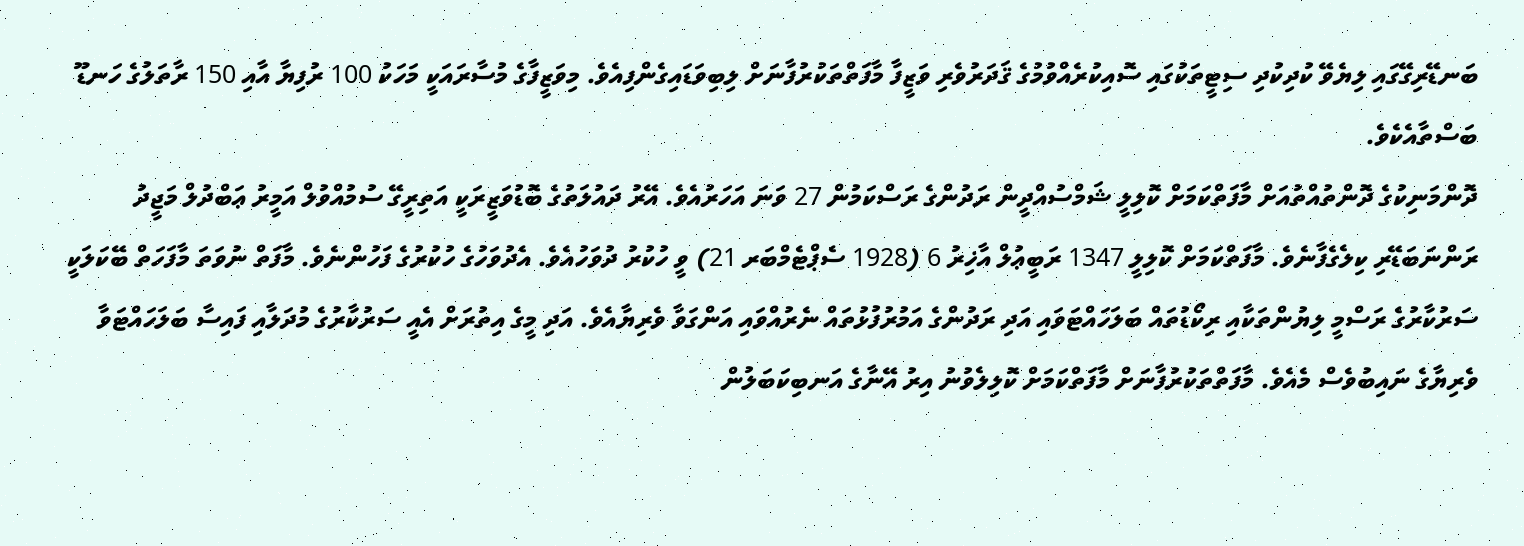ބަނޑޭރިގޭގައި ލިޔެވޭ ކުދިކުދި ސިޓީތަކުގައި ސޮއިކުރެއްވުމުގެ ޤަދަރުވެރި ވަޒީފާ މާފަތްތަކުރުފާނަށް ލިބިވަޑައިގެންފިއެވެ. މިވަޒީފާގެ މުސާރައަކީ މަހަކު 100 ރުފިޔާ އާއި 150 ރާތަލުގެ ހަނޑޫ ބަސްތާއެކެވެ.
ދޮންމަނިކުގެ ދޮންތުއްތުއަށް މާފަތްކަމަށް ކޮލިލީ ޝަމްސުއްދީން ރަދުންގެ ރަސްކަމުން 27 ވަނަ އަހަރުއެވެ. އޭރު ދައުލަތުގެ ބޮޑުވަޒީރަކީ އަތިރީގޭ ސުމުއްވުލް އަމީރު ޢަބްދުލް މަޖީދު ރަންނަބަޑޭރި ކިލެގެފާނެވެ. މާފަތްކަމަށް ކޮލިލީ 1347 ރަބީޢުލް އާޚިރު 6 (1928 ސެޕްޓެމްބަރ 21) ވީ ހުކުރު ދުވަހުއެވެ. އެދުވަހުގެ ހުކުރުގެ ފަހުންނެވެ. މާފަތް ނުވަތަ މާފަހަތް ބޭކަލަކީ ސަރުކާރުގެ ރަސްމީ ލިޔުންތަކާއި ރިކޯޑުތައް ބަލަހައްޓަވައި އަދި ރަދުންގެ އަމުރުފުޅުތައް ނެރުއްވައި އަންގަވާ ވެރިޔާއެވެ. އަދި މީގެ އިތުރަށް އެއީ ސަރުކާރުގެ މުދަލާއި ފައިސާ ބަލަހައްޓަވާ ވެރިޔާގެ ނައިބުވެސް މެއެވެ. މާފަތްތަކުރުފާނަށް މާފަތްކަމަށް ކޮލިލެވުނު އިރު އޭނާގެ އަނބިކަބަލުން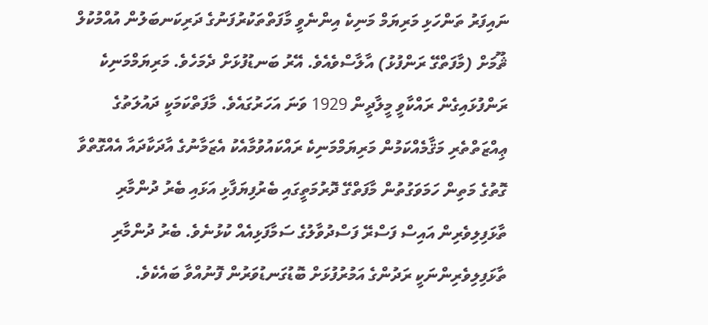ނައިފަރު ތަންހަޅި މަރިޔަމް މަނިކެ އިންނެވީ މާފަތްތަކުރުފަނުގެ ދަރިކަނބަލުން އުއްމުކުލް ޘޫމަށް (މާފަތްގޭ ރަންފުޅު) އާލާސްވެއެވެ. އޭރު ބަނޑުފުޅަށް ދެމަހެވެ. މަރިޔަމްމަނިކެ ރަންފުޅައިގެން ރައްކާވީ މީލާދީން 1929 ވަނަ އަހަރުގައެވެ. މާފަތްކަމަކީ ދައުލަތުގެ ޢިއްޒަތްތެރި މަޤާމެއްކަމުން މަރިޔަމްމަނިކެ ރައްކައުވުމާއެކު އެޒަމާނުގެ އާދަކާދައާ އެއްގޮތްވާ ގޮތުގެ މަތިން ހަމަވަގުތުން މާފަތްގޭ ދޮރުމަތީގައި ބެރުފިޔަފާޅި އަޅައި ބެރު ދުންމާރި ތާޅަފިލިވެރިން އައިސް ފަސްރޭ ފަސްދުވާލުގެ ސަމާފަޅިއެއް ކުޅުނެވެ. ބެރު ދުންމާރި ތާޅަފިލިވެރިންނަކީ ރަދުންގެ އަމުރުފުޅަށް ބޮޑުގަނޑުވަރުން ފޮނުއްވާ ބައެކެވެ.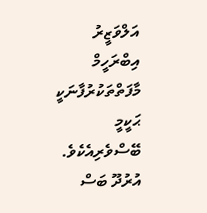އަލްވަޒީރު އިބްރަހީމް މާފަތްތަކުރުފާނަކީ ޙަކީމީ ބޭސްވެރިއެކެވެ. އުރުދޫ ބަސް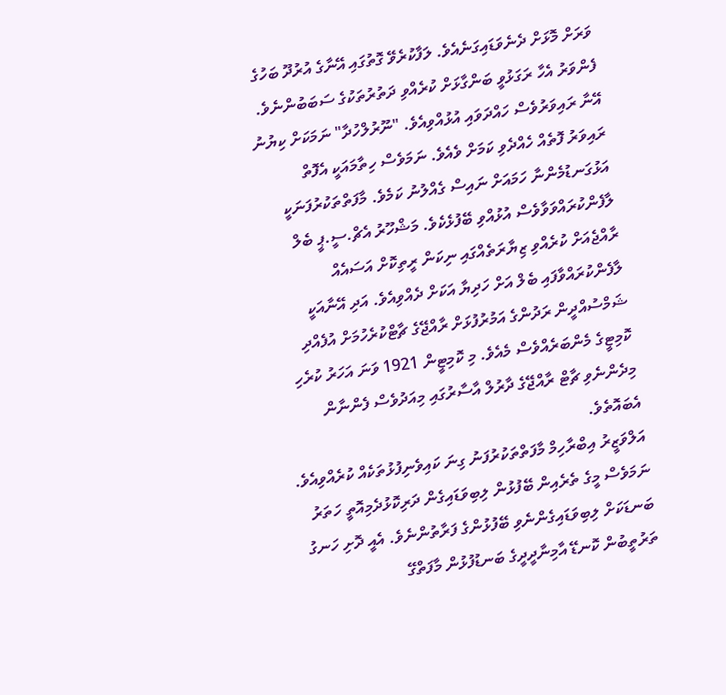ވަރަށް މޮޅަށް ދެނެވަޑައިގަނެއެވެ. ލަފާކުރެވޭ ގޮތުގައި އޭނާގެ އުރުދޫ ބަހުގެ ފެންވަރު އެހާ ރަގަޅުވީ ބަންގާޅަށް ކުރެއްވި ދަތުރުތަކުގެ ސަބަބުންނެވެ. އޭނާ ރައިވަރުވެސް ހައްދަވައި އުޅުއްވިއެވެ. "ނޫރުލްހުދާ" ނަމަކަށް ކިޔުނު ރައިވަރު ފޮތެއް ހެއްދެވި ކަމަށް ވެއެވެ. ނަމަވެސް ހިތާމައަކީ އެފޮތް އަޅުގަނޑުމެންނާ ހަމައަށް ނައިސް ގެއްލުނު ކަމެވެ. މާފަތްތަކުރުފަނަކީ ލާފެންކުރައްވަވާވެސް އުޅުއްވި ބޭފުޅެކެވެ. މަޝްހޫރު އެޗް.ސީ.ޕީ ބެލް ރާއްޖެއަށް ކުރެއްވި ޒިޔާރަތެއްގައި ނިކަން ރީތިކޮށް އަސައެއް ލާފެންކުރައްވާފައި ބެލް އަށް ހަދިޔާ އަކަށް ދެއްވިއެވެ. އަދި އޭނާއަކީ ޝަމްސުއްދީން ރަދުންގެ އަމުރުފުޅަށް ރާއްޖޭގެ ޗާޓްކުރެހުމަށް އުފެއްދި ކޮމިޓީގެ މެންބަރެއްވެސް މެއެވެ. މި ކޮމިޓީން 1921 ވަނަ އަހަރު ކުރެހި މިދެންނެވި ޗާޓް ރާއްޖޭގެ ދާރުލް އާސާރުގައި މިއަދުވެސް ފެންނާން އެބައޮތެވެ.
އަލްވަޒީރު އިބްރާހިމް މާފަތްތަކުރުފަނު ގިނަ ކައިވެނިފުޅުތަކެއް ކުރެއްވިއެވެ. ނަމަވެސް މީގެ ތެރެއިން ބޭފުޅުން ލިބިވަޑައިގެން ދަރިކޮޅުދެމިއޮތީ ހަތަރު ބަނޑަކަށް ލިބިވަޑައިގެންނެވި ބޭފުޅުންގެ ފަރާތުންނެވެ. އެއީ ދޮށި ހަނގު ތަރުތީބުން ކޮނޑޭ އާމިނާދީދީގެ ބަނޑުފުޅުން މާފަތްގޭ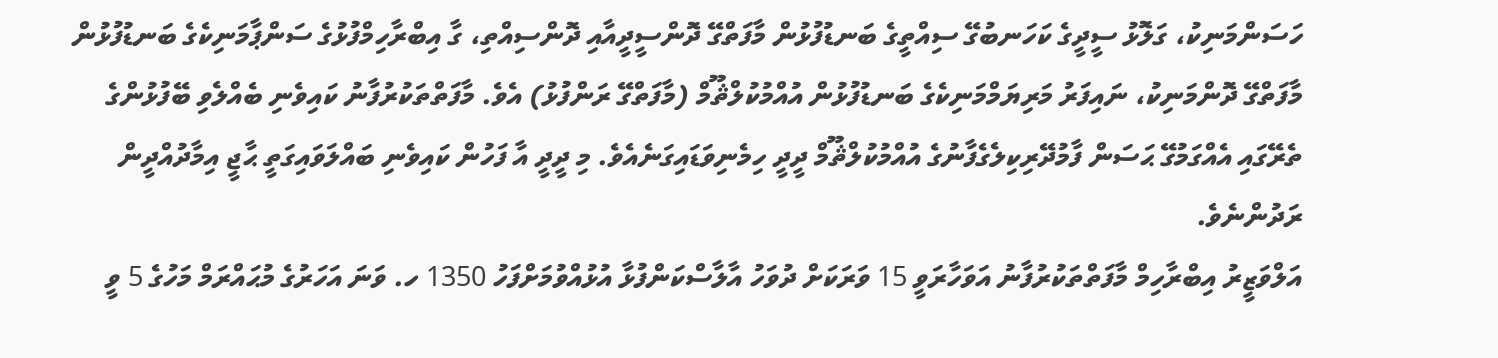ހަސަންމަނިކު، ގަލޮޅު ސީދީގެ ކަހަނބުގޭ ސިއްތީގެ ބަނޑުފުޅުން މާފަތްގޭ ދޮންސީދީއާއި ދޮންސިއްތި، ގާ އިބްރާހިމްފުޅުގެ ސަންޕާމަނިކެގެ ބަނޑުފުޅުން މާފަތްގޭ ދޮންމަނިކު، ނައިފަރު މަރިޔަމްމަނިކެގެ ބަނޑުފުޅުން އުއްމުކުލްޘޫމް (މާފަތްގޭ ރަންފުޅު) އެވެ. މާފަތްތަކުރުފާނު ކައިވެނި ބެއްލެވި ބޭފުޅުންގެ ތެރޭގައި އެއްގަމުގޭ ޙަސަން ފާމުދޭރިކިލެގެފާނުގެ އުއްމުކުލްޘޫމް ދީދީ ހިމެނިވަޑައިގަނެއެވެ. މި ދީދީ އާ ފަހުން ކައިވެނި ބައްލަވައިގަތީ ޙާޖީ އިމާދުއްދީން ރަދުންނެވެ.
އަލްވަޒީރު އިބްރާހިމް މާފަތްތަކުރުފާނު އަވަހާރަވީ 15 ވަރަކަށް ދުވަހު އާލާސްކަންފުޅާ އުޅުއްވުމަށްފަހު 1350 ހ. ވަނަ އަހަރުގެ މުޙައްރަމް މަހުގެ 5 ވީ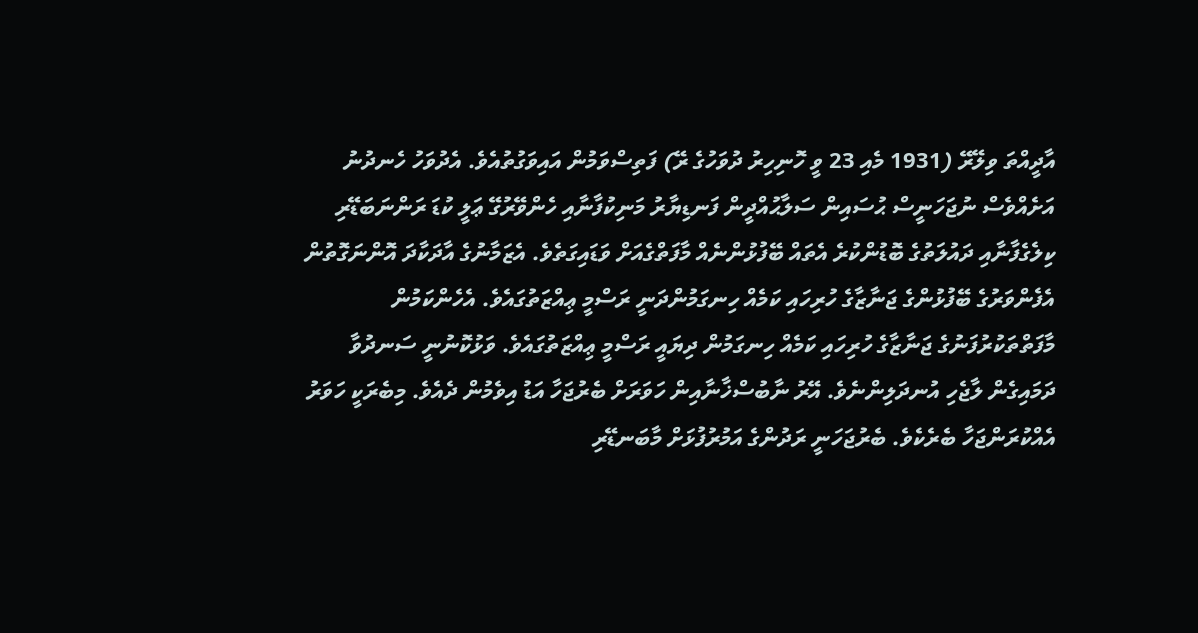އާދީއްތަ ވިލޭރޭ (1931 މެއި 23 ވީ ހޮނިހިރު ދުވަހުގެ ރޭ) ފަތިސްވަމުން އައިވަގުތުއެވެ. އެދުވަހު ހެނދުނު އަށެއްވެސް ނުޖަހަނީސް ޙުސައިން ސަލާޙުއްދީން ފަނޑިޔާރު މަނިކުފާނާއި ހެންވޭރުގޭ ޢަލީ ކުޑަ ރަންނަބަޑޭރި ކިލެގެފާނާއި ދައުލަތުގެ ބޮޑުންކުރެ އެތައް ބޭފުޅުންނެއް މާފަތްގެއަށް ވަޑައިގަތެވެ. އެޒަމާނުގެ އާދަކާދަ އޮންނަގޮތުން އެފެންވަރުގެ ބޭފުޅުންގެ ޖަނާޒާގެ ހުރިހައި ކަމެއް ހިނގަމުންދަނީ ރަސްމީ ޢިއްޒަތުގައެވެ. އެހެންކަމުން މާފަތްތަކުރުފަނުގެ ޖަނާޒާގެ ހުރިހައި ކަމެއް ހިނގަމުން ދިޔައީ ރަސްމީ ޢިއްޒަތުގައެވެ. ވަޅުކޮނުނީ ސަނދުވާ ދަމައިގެން ލާޖެހި އުނދަލިންނެވެ. އޭރު ނާބުސްޚާނާއިން ހަވަރަށް ބެރުޖަހާ އަޑު އިވެމުން ދެއެވެ. މިބެރަކީ ހަވަރު އެއްކުރަންޖަހާ ބެރެކެވެ. ބެރުޖަހަނީ ރަދުންގެ އަމުރުފުޅަށް މާބަނޑޭރި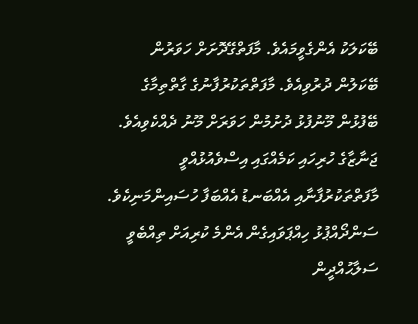ބޭކަލަކު އެންގެވީމައެވެ. މާފަތްގޭދޮށަށް ހަވަރުން ބޭކަލުން ދުރުވިއެވެ. މާފަތްތަކުރުފާނުގެ ގާތްތިމާގެ ބޭފުޅުން މޫނުފުޅު ދުށުމުން ހަވަރަށް މޫނު ދެއްކެވިއެވެ. ޖަނާޒާގެ ހުރިހައި ކަމެއްގައި އިސްވެއުޅުއްވީ މާފަތްތަކުރުފާނާއި އެއްބަނޑު އެއްބަފާ ހުސައިންމަނިކެވެ. ސަންދޯއްޕުޅު ހިއްޕަވައިގެން އެންމެ ކުރިއަށް ތިއްބެވީ ސަލާޙުއްދީން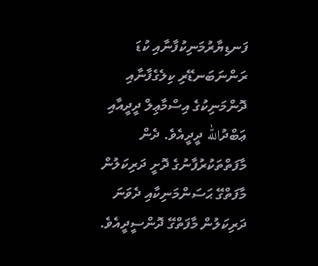ފަނޑިޔާރުމަނިކުފާނާއި ކުޑަ ރަންނަބަނޑޭރި ކިލެގެފާނާއި ދޮންމަނިކުގެ އިސްމާޢިލް ދީދީއާއި ޢަބްދުالله ދީދީއެވެ. ދެން މާފަތްތަކުރުފާނުގެ ދޮށީ ދަރިކަލުން މާފަތްގޭ ޙަސަންމަނިކާއި ދެވަނަ ދަރިކަލުން މާފަތްގޭ ދޮންސީދީއެވެ.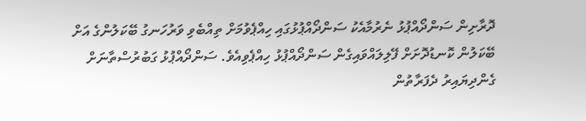ދޮރާށިން ސަންދޯއްޕުޅު ނެރުމާއެކު ސަންދޯއްޕުޅުގައި ހިއްޕެވުމަށް ތިއްބެވި ވަރުހަނގު ބޭކަލުންގެ އަށް ބޭކަލުން ކޮނޑުދޮށަށް ފޭލިލައްވައިގެން ސަންދޯއްޕުޅު ހިއްޕެވިއެވެ. ސަންދޯއްޕުޅު ގަބުރުސްތާނަށް ގެންދިޔައިރު ދެފަރާތުން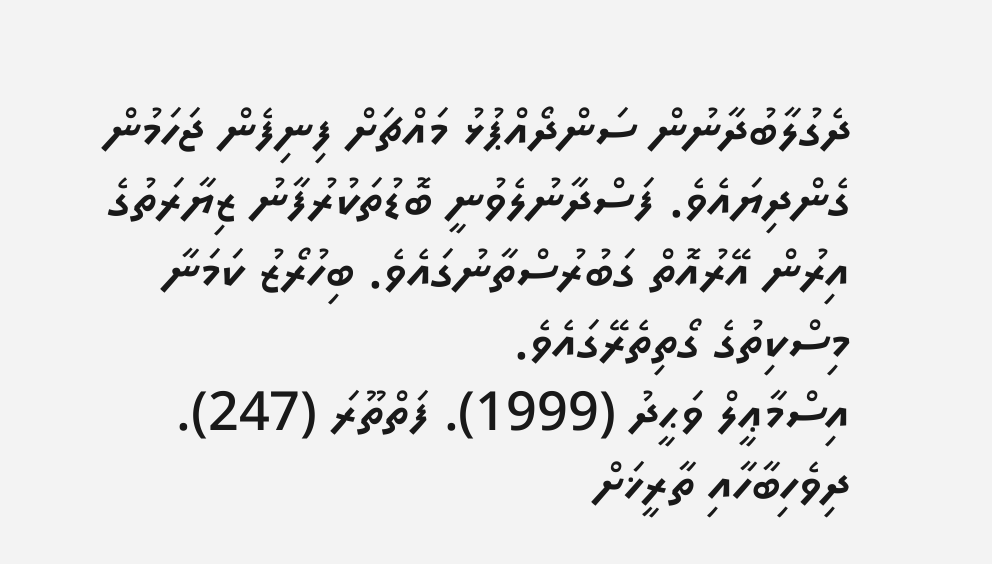ދެގުލާބުދާނުން ސަންދޯއްޕުޅު މައްޗަށް ފިނިފެން ޖަހަމުން ގެންދިޔައެވެ. ފަސްދާނުލެވުނީ ބޮޑުތަކުރުފާނު ޒިޔާރަތުގެ އިރުން އޭރުއޮތް ގަބުރުސްތާނުގައެވެ. ބިހުރޯޒު ކަމަނާ މިސްކިތުގެ ގޯތިތެރޭގައެވެ.
އިސްމާޢީލް ވަޙީދު (1999). ފަތްތޫރަ (247). ދިވެހިބާހާއި ތާރީޚަށް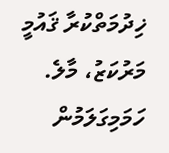ޚިދުމަތްކުރާ ޤައުމީ މަރުކަޒު، މާލެ.
ހަމަމިގަލަމުން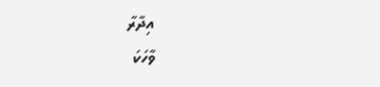އިދާރާ
ވާހަކަ